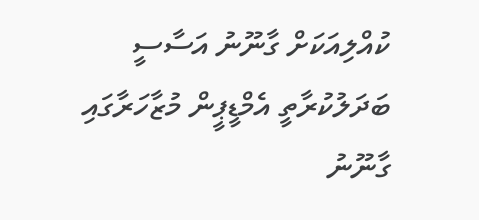ކުއްލިއަކަށް ގާނޫނު އަސާސީ ބަދަލުކުރާތީ އެމްޑީޕީން މުޒާހަރާގައި
ގާނޫނު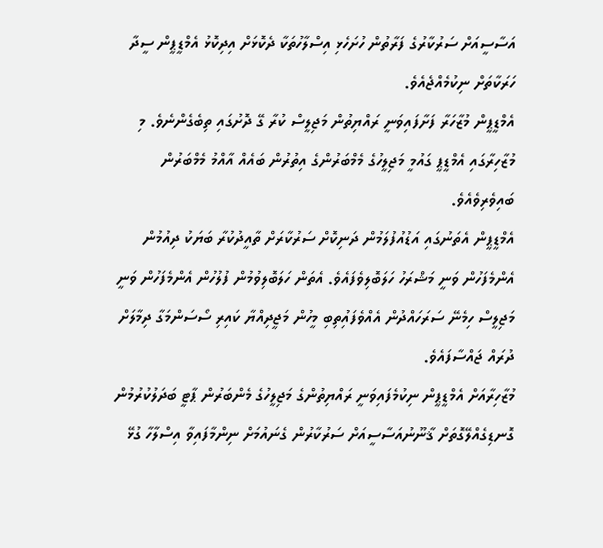އަސާސީއަށް ސަރުކާރުގެ ފަރާތުން ހުށަހެޅި އިސްލާހުތަކާ ދެކޮޅަށް އިދިކޮޅު އެމްޑީޕީން ސީދާ ހަރަކާތަށް ނިކުމެއްޖެއެވެ.
އެމްޑީޕީން މުޒާހަރާ ފަށާފައިވަނީ ރައްޔިތުން މަޖިލީސް ކުރާ ގޭ ދޮށުގައި ތިބެގެންނެވެ. މި މުޒާހިރާގައި އެމްޑީޕީ ގައުމީ މަޖިލީހުގެ މެމްބަރުންގެ އިތުރުން ބައެއް އާއްމު މެމްބަރުން ބައިވެރިވެއެވެ.
އެމްޑީޕީން އެތަނުގައި އަޑުއުފުލަމުން ދަނިކޮށް ސަރުކާރަށް ތާއީދުކުރާ ބަޔަކު ދިއުމުން އެންމެފަހުން ވަނީ މަޝްރަހު ހަލަބޮލިވެފައެވެ. އެތަން ހަލަބޮލިވުމުން ފުލުހުން އެންމެފަހުން ވަނީ މަޖިލީސް ހިމެނޭ ސަރަހައްދުން އެއްވެފައިުތިބި މީހުން މަޖީދިއްޔާ ކައިރި ސޯސަންމަގާ ދިމާލަށް ދުރައް ޖައްސާފައެވެ.
މުޒާހިރާއަށް އެމްޑީޕީން ނިކުމެފައިވަނީ ރައްޔިތުންގެ މަޖިލީހުގެ މެންބަރުން ޕާޓީ ބަދަލުކުރުމުން ގޮނޑިގެއްލޭގޮތަށް ޤާނޫނުއަސާސީއަށް ސަރުކާރުން ގެނައުމަށް ނިންމާފައިވާ އިސްލާހާ ގުޅޭ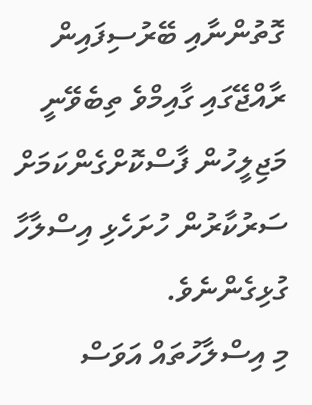ގޮތުންނާއި ބޭރުސިފައިން ރާއްޖޭގައި ގާއިމްވެ ތިބެވޭނީ މަޖިލީހުން ފާސްކޮށްގެންކަމަށް ސަރުކާރުން ހުށަހެޅި އިސްލާހާ ގުޅިގެންނެވެ.
މި އިސްލާހުތައް އަވަސް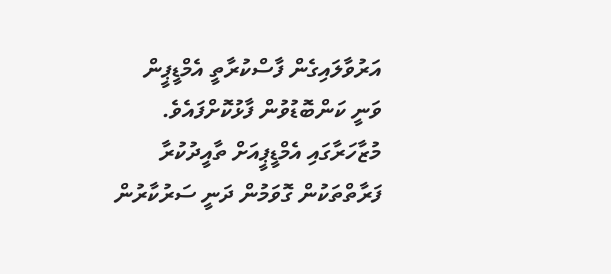އަރުވާލައިގެން ފާސްކުރާތީ އެމްޑީޕީން ވަނީ ކަންބޮޑުވުން ފާޅުކޮށްފައެވެ. މުޒާހަރާގައި އެމްޑީޕީއަށް ތާއީދުކުރާ ފަރާތްތަކުން ގޮވަމުން ދަނީ ސަރުކާރުން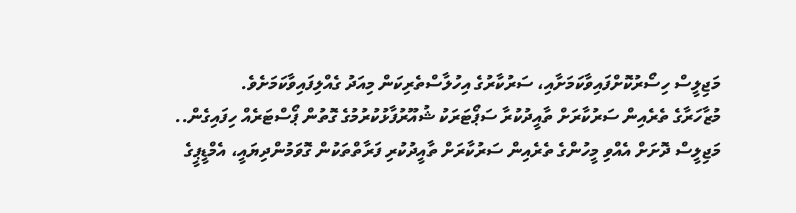މަޖިލީސް ހިސޯރުކޮށްފައިވާކަމަށާއި، ސަރުކާރުގެ އިހުލާސްތެރިކަން މިއަދު ގެއްލިފައިވާކަމަށެވެ.
މުޒާހަރާގެ ތެރެއިން ސަރުކާރަށް ތާއީދުކުރާ ސަޕޯޓަރަކު ޝުއޫރުފާޅުކުރުމުގެ ގޮތުން ޕޯސްޓަރެއް ހިފައިގެން..
މަޖިލީސް ދޮށަށް އެއްވި މީހުންގެ ތެރެއިން ސަރުކާރަށް ތާއީދުކުރި ފަރާތްތަކުން ގޮވަމުންދިޔައީ، އެމްޑީޕީގެ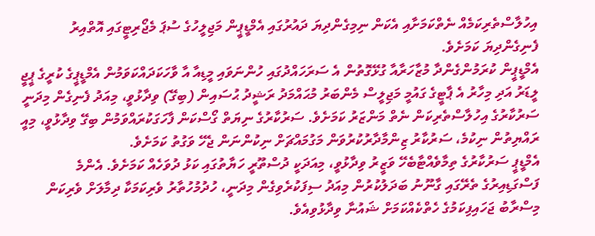އިހުލާސްތެރިކަމެއް ނެތްކަމަށާއި އެކަން ނިމިގެންދިޔަ ދައުރުގައި އެމްޑީޕީން މަޖިލީހުގެ ސުޕަ މެޖޯރިޓީގައި އޮތްއިރު ފެނިގެންދިޔަ ކަމަށެވެ.
އެމްޑީޕީން ކުރަމުންގެންދާ މުޒާހަރާއާ ގުޅޭގޮތުން އެ ސަރަހައްދުގައި ހުންނަވައި މީޑިއާ އާ ވާހަކަދައްކަވަމުން އެމްޑީޕީގެ ކުރީގެ ޕީޖީ ލީޑަރު އަދި މިހާރު އެ ޕާޓީގެ ގައުމީ މަޖިލީސް މެންބަރު މުޙައްމަދު ރަޝީދު ޙުސައިން (ބިގޭ) ވިދާޅުވީ، މިއަދު ފެނިގެން މިދަނީ ސަރުކާރުގެ އިހުލާސްތެރިކަން ނެތް މަންޒަރު ކަމަށެވެ. ސަރުކާރުގެ ނިޔަތް ގޯސްކަން ފާހަގަކުރައްވަމުން ބިގޭ ވިދާޅުވީ، މިއީ ރައްޔިތުން ނިކުމެ، ސަރުކާރު ޒިންމާދާރުކުރުވަން މަގުމައްޗަށް ނިކުންނަން ޖެހޭ ވަގުތު ކަމަށެވެ.
އެމްޑީޕީ ސަރުކާރުގެ ތިމާވެއްޓާބެހޭ ވަޒީރު ވިދާޅުވީ، މިއަދަކީ ދުސްތޫރީ ހަޔާތުގައި ކަޅު ދުވަހެއް ކަމަށެވެ. އެންމެ ފަސްގަޑިއިރުގެ ތެރޭގައި ގާނޫނު ބަދަލުކުރުން މިއަދު ސިފަކުރެވިގެން މިދަނީ، ހުދުމުހުތާރު ވެރިކަމަކާ ދިމާލަށް ވެރިކަން މިސްރާބު ޖަހައިފިކަމުގެ ހެތްކެއްކަމަށް ޝައުނާ ވިދާޅުވިއެވެ.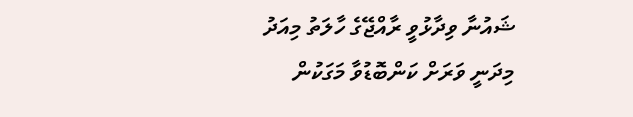ޝައުނާ ވިދާޅުވީ ރާއްޖޭގެ ހާލަތު މިއަދު މިދަނީ ވަރަށް ކަންބޮޑުވާ މަގަކުން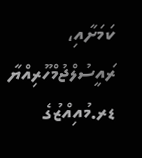ކަމަށާއި، ރައީސުލްޖުމްހޫރިއްޔާ ޑރ.މުއިއްޒުގެ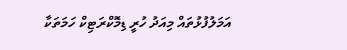އަމަލުފުޅުތައް މިއަދު ހުރީ ޑިމޮކްރަޓިކް ހަމަތަކާ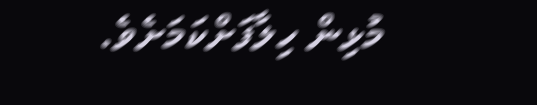މުޅިން ހިލާފަށްކަމަށެވެ.